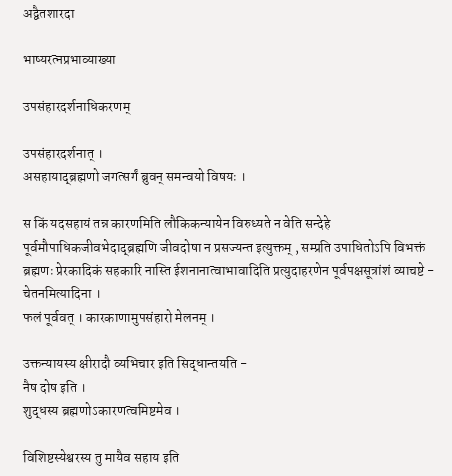अद्वैतशारदा

भाष्यरत्नप्रभाव्याख्या

उपसंहारदर्शनाधिकरणम्

उपसंहारदर्शनात् ।
असहायाद्ब्रह्मणो जगत्सर्गं ब्रुवन् समन्वयो विषयः ।

स किं यदसहायं तन्न कारणमिति लौकिकन्यायेन विरुध्यते न वेति सन्देहे पूर्वमौपाधिकजीवभेदाद्ब्रह्मणि जीवदोषा न प्रसज्यन्त इत्युक्तम् , सम्प्रति उपाधितोऽपि विभक्तं ब्रह्मणः प्रेरकादिकं सहकारि नास्ति ईशनानात्वाभावादिति प्रत्युदाहरणेन पूर्वपक्षसूत्रांशं व्याचष्टे -
चेतनमित्यादिना ।
फलं पूर्ववत् । कारकाणामुपसंहारो मेलनम् ।

उक्तन्यायस्य क्षीरादौ व्यभिचार इति सिद्धान्तयति -
नैष दोष इति ।
शुद्धस्य ब्रह्मणोऽकारणत्वमिष्टमेव ।

विशिष्टस्येश्वरस्य तु मायैव सहाय इति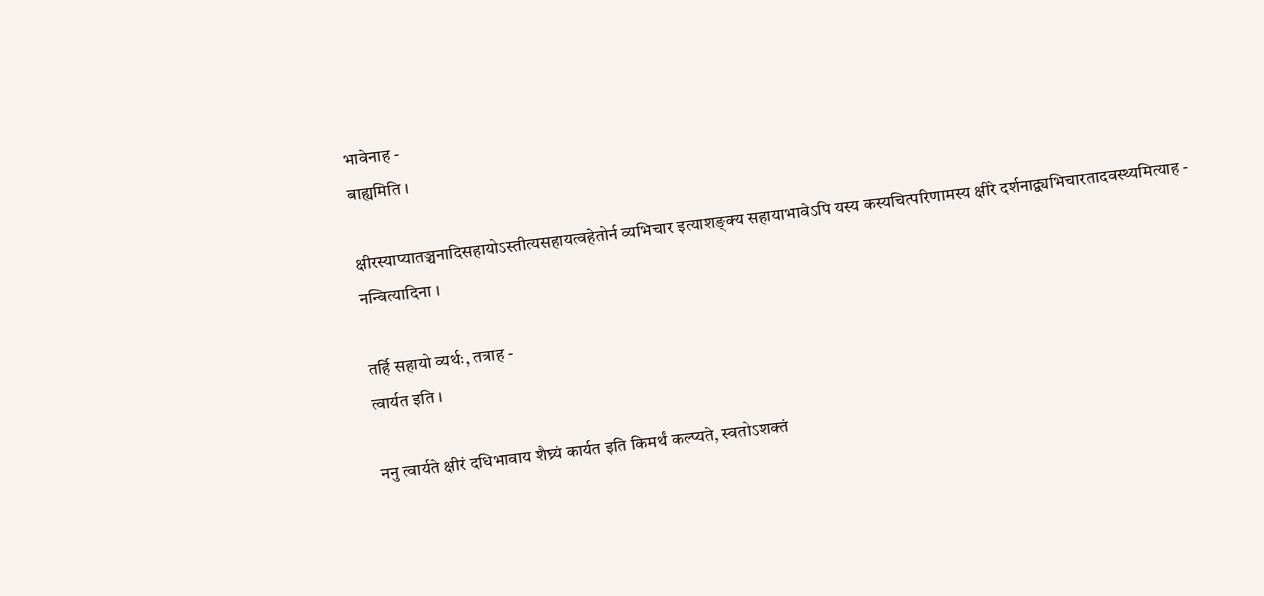भावेनाह -
बाह्यमिति ।

क्षीरस्याप्यातञ्चनादिसहायोऽस्तीत्यसहायत्वहेतोर्न व्यभिचार इत्याशङ्क्य सहायाभावेऽपि यस्य कस्यचित्परिणामस्य क्षीरे दर्शनाद्व्यभिचारतादवस्थ्यमित्याह -
नन्वित्यादिना ।

तर्हि सहायो व्यर्थः, तत्राह -
त्वार्यत इति ।

ननु त्वार्यते क्षीरं दधिभावाय शैघ्र्यं कार्यत इति किमर्थं कल्प्यते, स्वतोऽशक्तं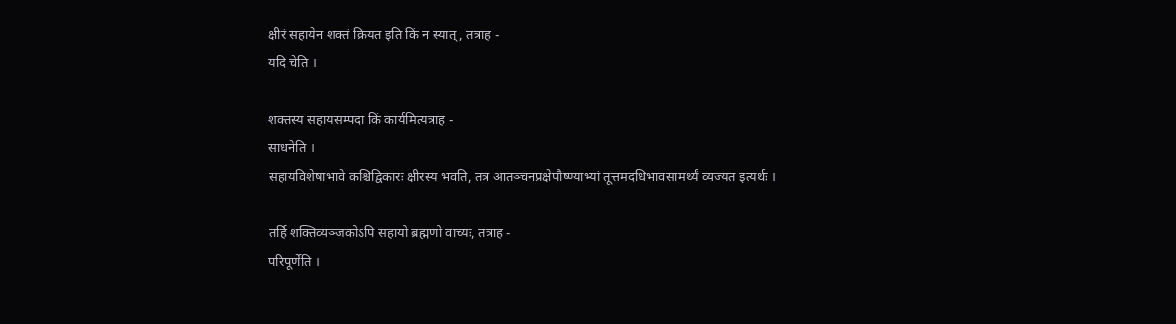क्षीरं सहायेन शक्तं क्रियत इति किं न स्यात् , तत्राह -
यदि चेति ।

शक्तस्य सहायसम्पदा किं कार्यमित्यत्राह -
साधनेति ।
सहायविशेषाभावे कश्चिद्विकारः क्षीरस्य भवति, तत्र आतञ्चनप्रक्षेपौष्ण्याभ्यां तूत्तमदधिभावसामर्थ्यं व्यज्यत इत्यर्थः ।

तर्हि शक्तिव्यञ्जकोऽपि सहायो ब्रह्मणो वाच्यः, तत्राह -
परिपूर्णेति ।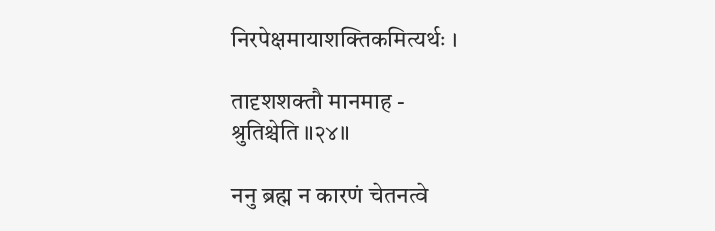निरपेक्षमायाशक्तिकमित्यर्थः ।

तादृशशक्तौ मानमाह -
श्रुतिश्चेति ॥२४॥

ननु ब्रह्म न कारणं चेतनत्वे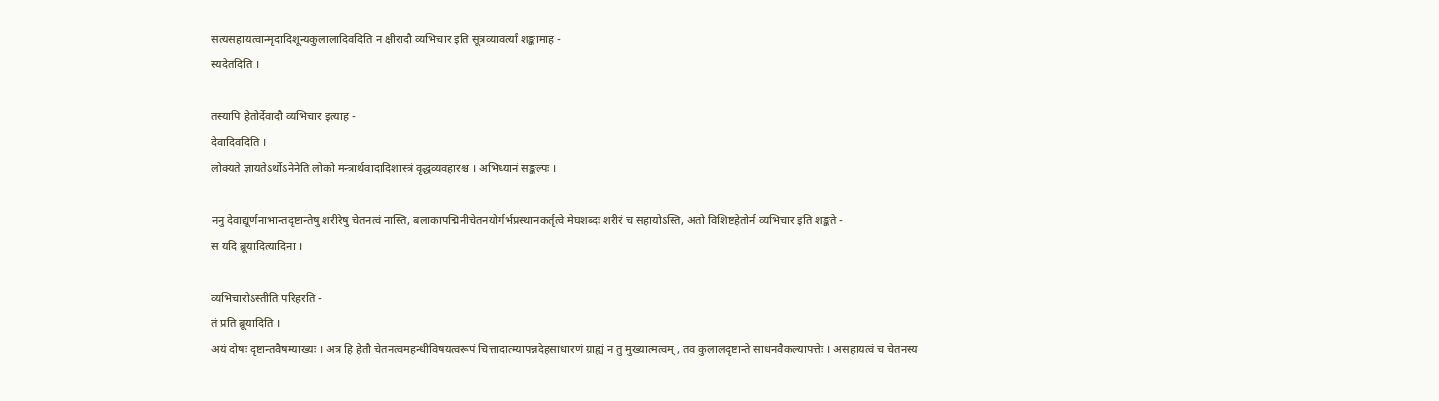सत्यसहायत्वान्मृदादिशून्यकुलालादिवदिति न क्षीरादौ व्यभिचार इति सूत्रव्यावर्त्यां शङ्कामाह -
स्यदेतदिति ।

तस्यापि हेतोर्देवादौ व्यभिचार इत्याह -
देवादिवदिति ।
लोक्यते ज्ञायतेऽर्थोऽनेनेति लोको मन्त्रार्थवादादिशास्त्रं वृद्धव्यवहारश्च । अभिध्यानं सङ्कल्पः ।

ननु देवाद्यूर्णनाभान्तदृष्टान्तेषु शरीरेषु चेतनत्वं नास्ति, बलाकापद्मिनीचेतनयोर्गर्भप्रस्थानकर्तृत्वे मेघशब्दः शरीरं च सहायोऽस्ति, अतो विशिष्टहेतोर्न व्यभिचार इति शङ्कते -
स यदि ब्रूयादित्यादिना ।

व्यभिचारोऽस्तीति परिहरति -
तं प्रति ब्रूयादिति ।
अयं दोषः दृष्टान्तवैषम्याख्यः । अत्र हि हेतौ चेतनत्वमहन्धीविषयत्वरूपं चित्तादात्म्यापन्नदेहसाधारणं ग्राह्यं न तु मुख्यात्मत्वम् , तव कुलालदृष्टान्ते साधनवैकल्यापत्तेः । असहायत्वं च चेतनस्य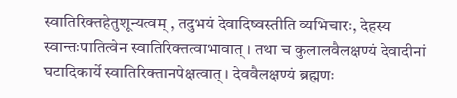स्वातिरिक्तहेतुशून्यत्वम् , तदुभयं देवादिष्वस्तीति व्यभिचारः, देहस्य स्वान्तःपातित्वेन स्वातिरिक्तत्वाभावात् । तथा च कुलालवैलक्षण्यं देवादीनां घटादिकार्ये स्वातिरिक्तानपेक्षत्वात् । देववैलक्षण्यं ब्रह्मणः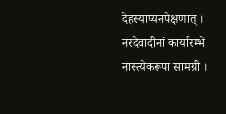देहस्याप्यनपेक्षणात् । नरदेवादीनां कार्यारम्भे नास्त्येकरूपा सामग्री ।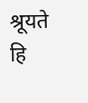श्रूयते हि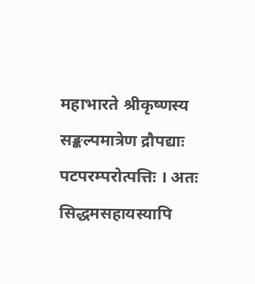महाभारते श्रीकृष्णस्य सङ्कल्पमात्रेण द्रौपद्याः पटपरम्परोत्पत्तिः । अतः सिद्धमसहायस्यापि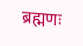ब्रह्मणः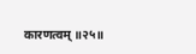कारणत्वम् ॥२५॥